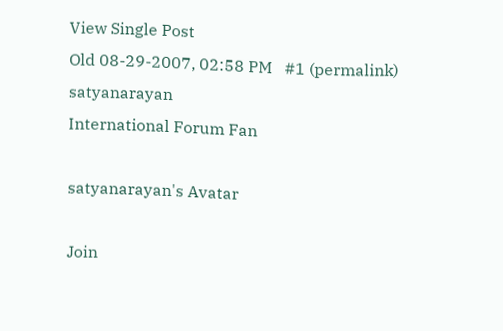View Single Post
Old 08-29-2007, 02:58 PM   #1 (permalink)
satyanarayan
International Forum Fan

satyanarayan's Avatar

Join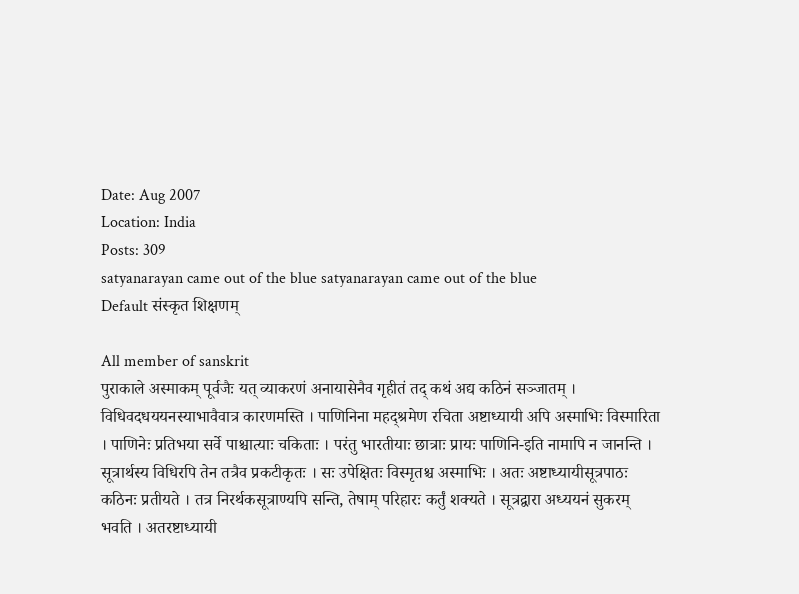Date: Aug 2007
Location: India
Posts: 309
satyanarayan came out of the blue satyanarayan came out of the blue
Default संस्कृत शिक्षणम्

All member of sanskrit
पुराकाले अस्माकम् पूर्वजैः यत् व्याकरणं अनायासेनैव गृहीतं तद् कथं अद्य कठिनं सञ्जातम् । विधिवदधययनस्याभावैवात्र कारणमस्ति । पाणिनिना महद्श्रमेण रचिता अष्टाध्यायी अपि अस्माभिः विस्मारिता । पाणिनेः प्रतिभया सर्वे पाश्चात्याः चकिताः । परंतु भारतीयाः छात्राः प्रायः पाणिनि-इति नामापि न जानन्ति । सूत्रार्थस्य विधिरपि तेन तत्रैव प्रकटीकृतः । सः उपेक्षितः विस्मृतश्च अस्माभिः । अतः अष्टाध्यायीसूत्रपाठः कठिनः प्रतीयते । तत्र निरर्थकसूत्राण्यपि सन्ति, तेषाम् परिहारः कर्तुं शक्यते । सूत्रद्वारा अध्ययनं सुकरम् भवति । अतरष्टाध्यायी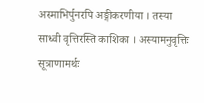अस्माभिर्पुनरपि अङ्गीकरणीया । तस्या साध्वी वृत्तिरस्ति काशिका । अस्यामनुवृत्तिः सूत्राणामर्थः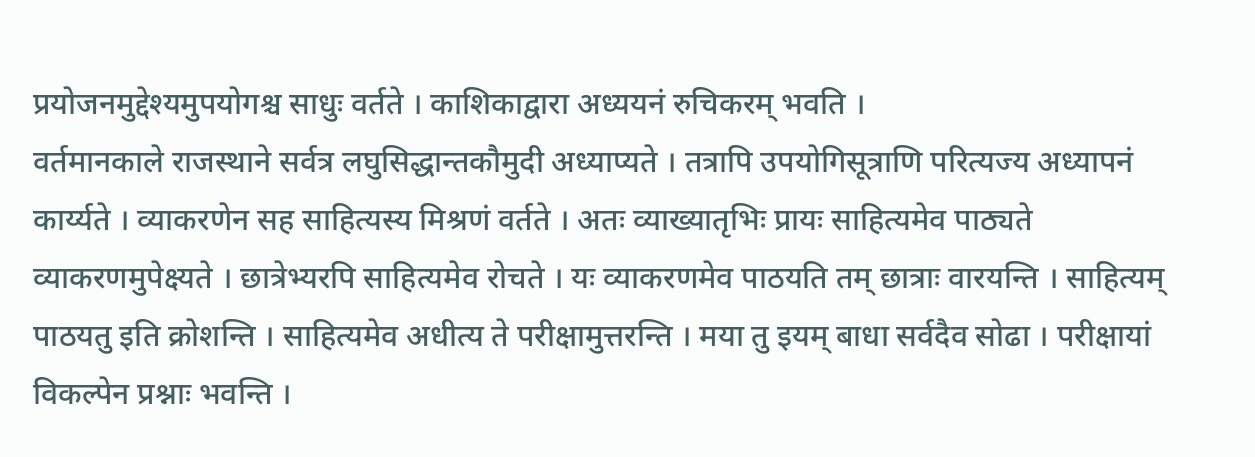प्रयोजनमुद्देश्यमुपयोगश्च साधुः वर्तते । काशिकाद्वारा अध्ययनं रुचिकरम् भवति ।
वर्तमानकाले राजस्थाने सर्वत्र लघुसिद्धान्तकौमुदी अध्याप्यते । तत्रापि उपयोगिसूत्राणि परित्यज्य अध्यापनं कार्य्यते । व्याकरणेन सह साहित्यस्य मिश्रणं वर्तते । अतः व्याख्यातृभिः प्रायः साहित्यमेव पाठ्यते व्याकरणमुपेक्ष्यते । छात्रेभ्यरपि साहित्यमेव रोचते । यः व्याकरणमेव पाठयति तम् छात्राः वारयन्ति । साहित्यम् पाठयतु इति क्रोशन्ति । साहित्यमेव अधीत्य ते परीक्षामुत्तरन्ति । मया तु इयम् बाधा सर्वदैव सोढा । परीक्षायां विकल्पेन प्रश्नाः भवन्ति ।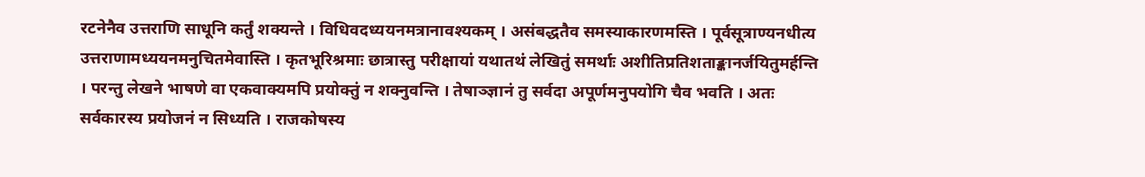रटनेनैव उत्तराणि साधूनि कर्तुं शक्यन्ते । विधिवदध्ययनमत्रानावश्यकम् । असंबद्धतैव समस्याकारणमस्ति । पूर्वसूत्राण्यनधीत्य उत्तराणामध्ययनमनुचितमेवास्ति । कृतभूरिश्रमाः छात्रास्तु परीक्षायां यथातथं लेखितुं समर्थाः अशीतिप्रतिशताङ्कानर्जयितुमर्हन्ति । परन्तु लेखने भाषणे वा एकवाक्यमपि प्रयोक्तुं न शक्नुवन्ति । तेषाञ्ज्ञानं तु सर्वदा अपूर्णमनुपयोगि चैव भवति । अतः सर्वकारस्य प्रयोजनं न सिध्यति । राजकोषस्य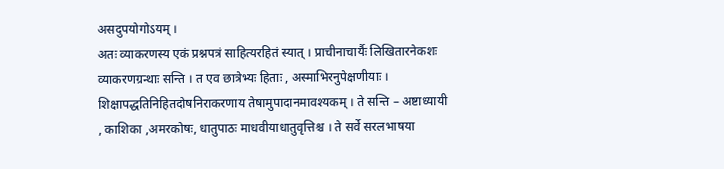असदुपयोगोऽयम् ।
अतः व्याकरणस्य एकं प्रश्नपत्रं साहित्यरहितं स्यात् । प्राचीनाचार्यैः लिखितारनेकशः व्याकरणग्रन्थाः सन्ति । त एव छात्रेभ्यः हिताः , अस्माभिरनुपेक्षणीयाः । शिक्षापद्धतिनिहितदोषनिराकरणाय तेषामुपादानमावश्यकम् । ते सन्ति – अष्टाध्यायी , काशिका ,अमरकोषः, धातुपाठः माधवीयाधातुवृत्तिश्च । ते सर्वे सरलभाषया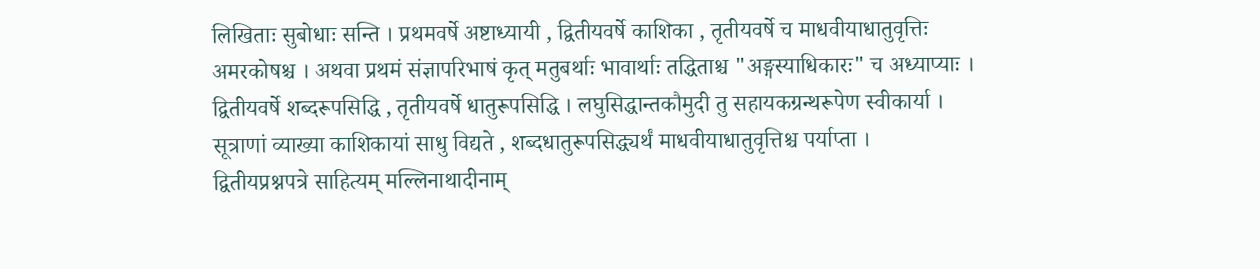लिखिताः सुबोधाः सन्ति । प्रथमवर्षे अष्टाध्यायी , द्वितीयवर्षे काशिका , तृतीयवर्षे च माधवीयाधातुवृत्तिः अमरकोषश्च । अथवा प्रथमं संज्ञापरिभाषं कृत् मतुबर्थाः भावार्थाः तद्धिताश्च "अङ्गस्याधिकारः" च अध्याप्याः । द्वितीयवर्षे शब्दरूपसिद्धि , तृतीयवर्षे धातुरूपसिद्धि । लघुसिद्धान्तकौमुदी तु सहायकग्रन्थरूपेण स्वीकार्या । सूत्राणां व्याख्या काशिकायां साधु विद्यते , शब्दधातुरूपसिद्ध्यर्थं माधवीयाधातुवृत्तिश्च पर्याप्ता ।
द्वितीयप्रश्नपत्रे साहित्यम् मल्लिनाथादीनाम्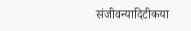संजीवन्यादिटीकया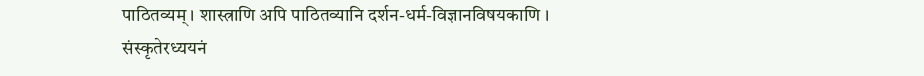पाठितव्यम् । शास्त्राणि अपि पाठितव्यानि दर्शन-धर्म-विज्ञानविषयकाणि ।
संस्कृतेरध्ययनं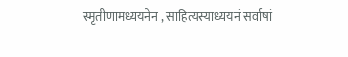स्मृतीणामध्ययनेन , साहित्यस्याध्ययनं सर्वाषां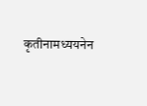कृतीनामध्ययनेन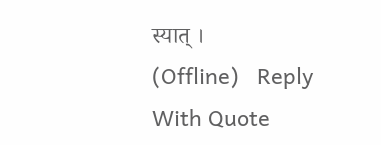स्यात् ।
(Offline)   Reply With Quote